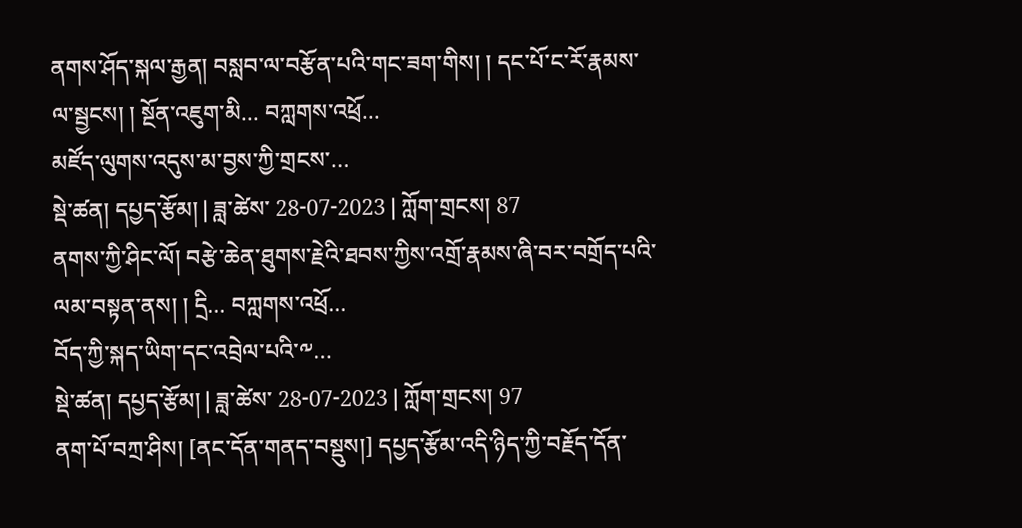ནགས་ཤོད་སྐལ་རྒྱན། བསླབ་ལ་བརྩོན་པའི་གང་ཟག་གིས། ། དང་པོ་ང་རོ་རྣམས་ལ་སྦྱངས། ། སྔོན་འཇུག་མི... བཀླགས་འཕྲོ...
མཛོད་ལུགས་འདུས་མ་བྱས་ཀྱི་གྲངས་…
སྡེ་ཚན། དཔྱད་རྩོམ། | ཟླ་ཚེས་ 28-07-2023 | ཀློག་གྲངས། 87
ནགས་ཀྱི་ཤིང་ལོ། བརྩེ་ཆེན་ཐུགས་རྗེའི་ཐབས་ཀྱིས་འགྲོ་རྣམས་ཞི་བར་བགྲོད་པའི་ལམ་བསྟན་ནས། ། དྲི... བཀླགས་འཕྲོ...
བོད་ཀྱི་སྐད་ཡིག་དང་འབྲེལ་པའི་༸…
སྡེ་ཚན། དཔྱད་རྩོམ། | ཟླ་ཚེས་ 28-07-2023 | ཀློག་གྲངས། 97
ནག་པོ་བཀྲ་ཤིས། [ནང་དོན་གནད་བསྡུས།] དཔྱད་རྩོམ་འདི་ཉིད་ཀྱི་བརྗོད་དོན་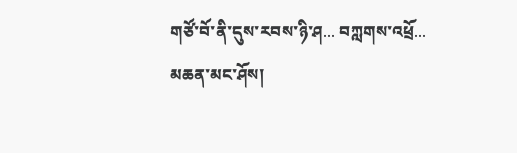གཙོ་བོ་ནི་དུས་རབས་ཉི་ཤ... བཀླགས་འཕྲོ...
མཆན་མང་ཤོས།